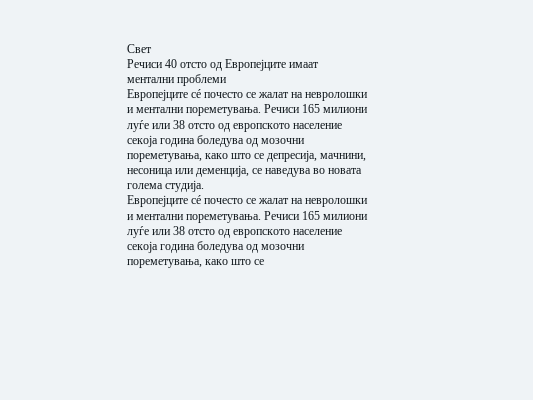Свет
Речиси 40 отсто од Европејците имаат ментални проблеми
Европејците сé почесто се жалат на невролошки и ментални пореметувања. Речиси 165 милиони луѓе или 38 отсто од европското население секоја година боледува од мозочни пореметувања, како што се депресија, мачнини, несоница или деменција, се наведува во новата голема студија.
Европејците сé почесто се жалат на невролошки и ментални пореметувања. Речиси 165 милиони луѓе или 38 отсто од европското население секоја година боледува од мозочни пореметувања, како што се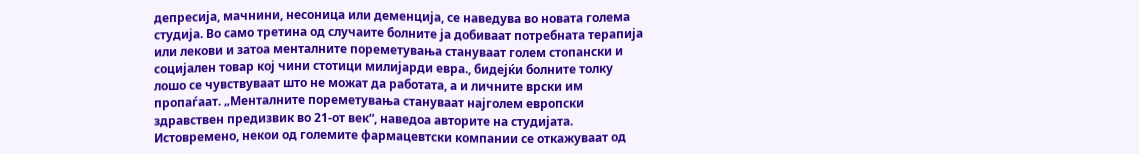депресија, мачнини, несоница или деменција, се наведува во новата голема студија. Во само третина од случаите болните ја добиваат потребната терапија или лекови и затоа менталните пореметувања стануваат голем стопански и социјален товар кој чини стотици милијарди евра., бидејќи болните толку лошо се чувствуваат што не можат да работата, а и личните врски им пропаѓаат. „Менталните пореметувања стануваат најголем европски здравствен предизвик во 21-от век“, наведоа авторите на студијата. Истовремено, некои од големите фармацевтски компании се откажуваат од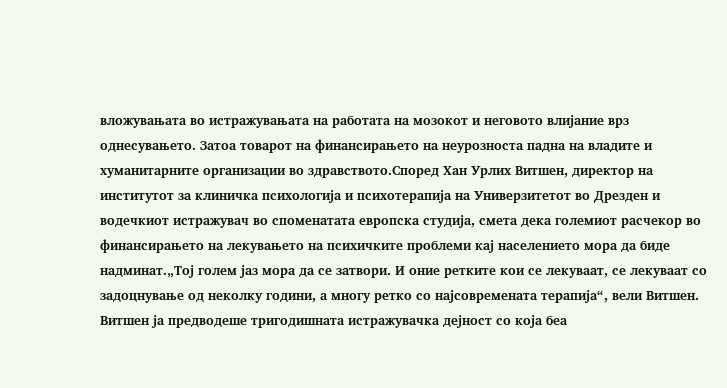вложувањата во истражувањата на работата на мозокот и неговото влијание врз однесувањето. Затоа товарот на финансирањето на неурозноста падна на владите и хуманитарните организации во здравството.Според Хан Урлих Витшен, директор на институтот за клиничка психологија и психотерапија на Универзитетот во Дрезден и водечкиот истражувач во споменатата европска студија, смета дека големиот расчекор во финансирањето на лекувањето на психичките проблеми кај населението мора да биде надминат.„Тој голем јаз мора да се затвори. И оние ретките кои се лекуваат, се лекуваат со задоцнување од неколку години, а многу ретко со најсовремената терапија“, вели Витшен. Витшен ја предводеше тригодишната истражувачка дејност со која беа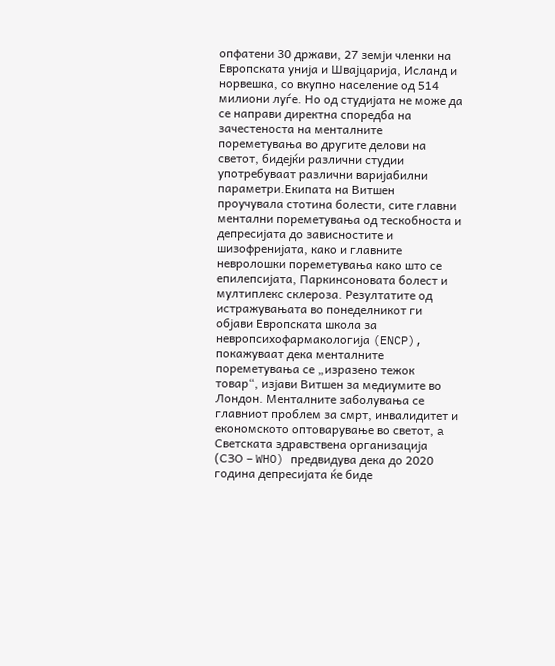опфатени 30 држави, 27 земји членки на Европската унија и Швајцарија, Исланд и норвешка, со вкупно население од 514 милиони луѓе. Но од студијата не може да се направи директна споредба на зачестеноста на менталните пореметувања во другите делови на светот, бидејќи различни студии употребуваат различни варијабилни параметри.Екипата на Витшен проучувала стотина болести, сите главни ментални пореметувања од тескобноста и депресијата до зависностите и шизофренијата, како и главните невролошки пореметувања како што се епилепсијата, Паркинсоновата болест и мултиплекс склероза. Резултатите од истражувањата во понеделникот ги објави Европската школа за невропсихофармакологија (ENCP), покажуваат дека менталните пореметувања се „изразено тежок товар“, изјави Витшен за медиумите во Лондон. Менталните заболувања се главниот проблем за смрт, инвалидитет и економското оптоварување во светот, a Светската здравствена организација (СЗО – WHO) предвидува дека до 2020 година депресијата ќе биде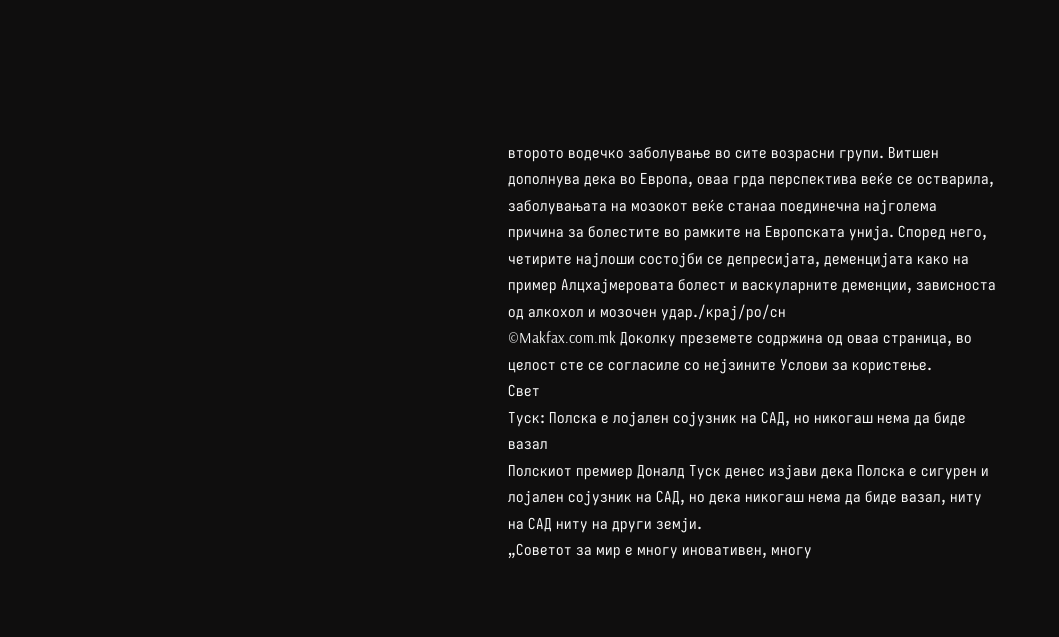второто водечко заболување во сите возрасни групи. Витшен дополнува дека во Европа, оваа грда перспектива веќе се остварила, заболувањата на мозокот веќе станаа поединечна најголема причина за болестите во рамките на Европската унија. Според него, четирите најлоши состојби се депресијата, деменцијата како на пример Алцхајмеровата болест и васкуларните деменции, зависноста од алкохол и мозочен удар./крај/ро/сн
©Makfax.com.mk Доколку преземете содржина од оваа страница, во целост сте се согласиле со нејзините Услови за користење.
Свет
Туск: Полска е лојален сојузник на САД, но никогаш нема да биде вазал
Полскиот премиер Доналд Туск денес изјави дека Полска е сигурен и лојален сојузник на САД, но дека никогаш нема да биде вазал, ниту на САД ниту на други земји.
„Советот за мир е многу иновативен, многу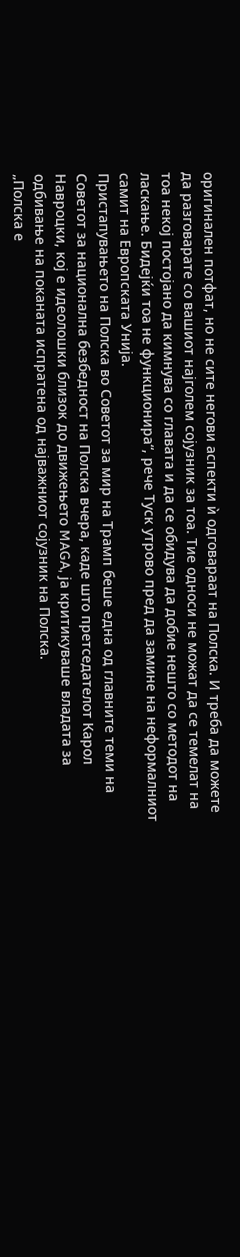оригинален потфат, но не сите негови аспекти ѝ одговараат на Полска. И треба да можете да разговарате со вашиот најголем сојузник за тоа. Тие односи не можат да се темелат на тоа некој постојано да кимнува со главата и да се обидува да добие нешто со методот на ласкање. Бидејќи тоа не функционира“, рече Туск утрово пред да замине на неформалниот самит на Европската Унија.
Пристапувањето на Полска во Советот за мир на Трамп беше една од главните теми на Советот за национална безбедност на Полска вчера, каде што претседателот Карол Навроцки, кој е идеолошки близок до движењето MAGA, ја критикуваше владата за одбивање на поканата испратена од најважниот сојузник на Полска.
„Полска е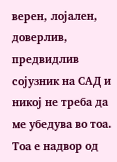верен, лојален, доверлив, предвидлив сојузник на САД и никој не треба да ме убедува во тоа. Тоа е надвор од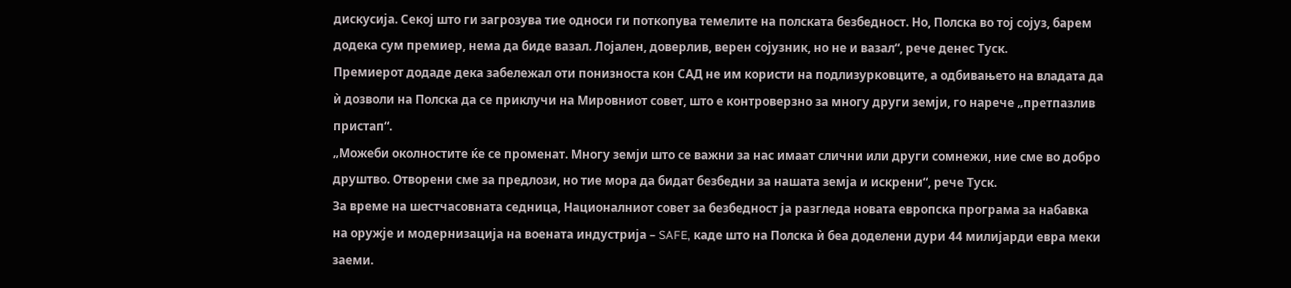дискусија. Секој што ги загрозува тие односи ги поткопува темелите на полската безбедност. Но, Полска во тој сојуз, барем додека сум премиер, нема да биде вазал. Лојален, доверлив, верен сојузник, но не и вазал“, рече денес Туск.
Премиерот додаде дека забележал оти понизноста кон САД не им користи на подлизурковците, а одбивањето на владата да ѝ дозволи на Полска да се приклучи на Мировниот совет, што е контроверзно за многу други земји, го нарече „претпазлив пристап“.
„Можеби околностите ќе се променат. Многу земји што се важни за нас имаат слични или други сомнежи, ние сме во добро друштво. Отворени сме за предлози, но тие мора да бидат безбедни за нашата земја и искрени“, рече Туск.
За време на шестчасовната седница, Националниот совет за безбедност ја разгледа новата европска програма за набавка на оружје и модернизација на воената индустрија – SAFE, каде што на Полска ѝ беа доделени дури 44 милијарди евра меки заеми.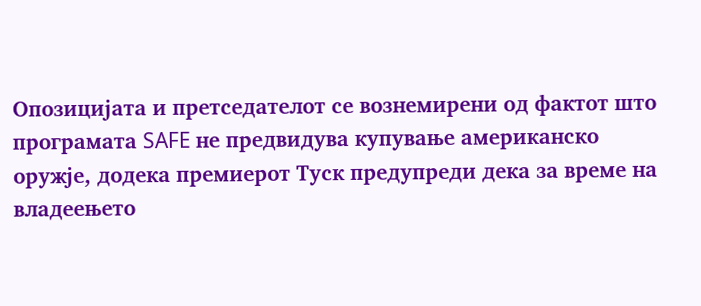Опозицијата и претседателот се вознемирени од фактот што програмата SAFE не предвидува купување американско оружје, додека премиерот Туск предупреди дека за време на владеењето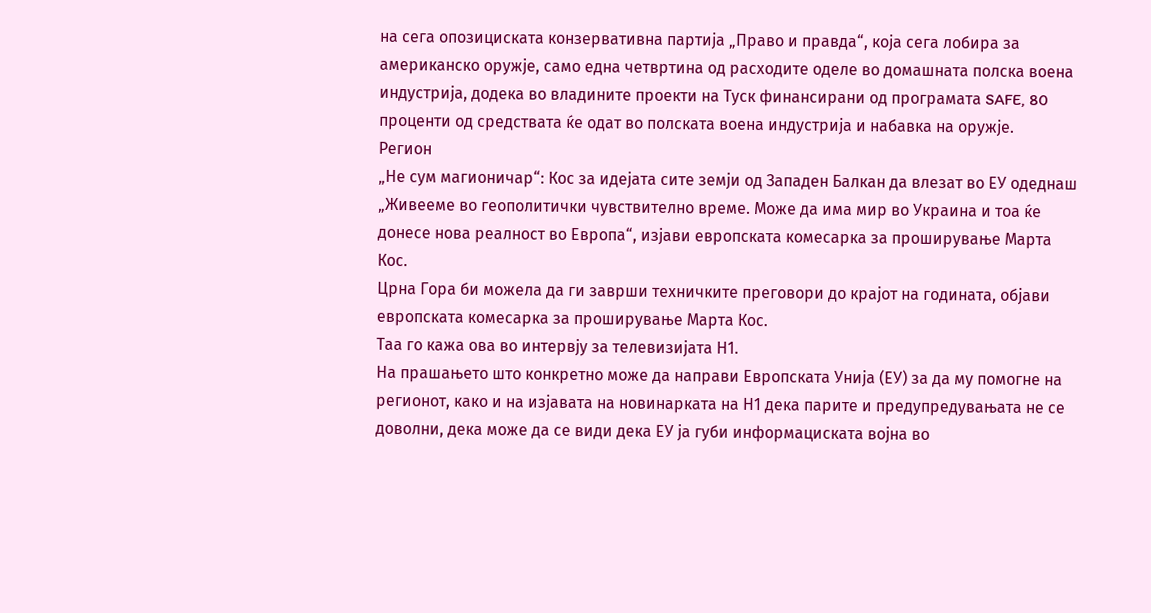на сега опозициската конзервативна партија „Право и правда“, која сега лобира за американско оружје, само една четвртина од расходите оделе во домашната полска воена индустрија, додека во владините проекти на Туск финансирани од програмата SAFE, 80 проценти од средствата ќе одат во полската воена индустрија и набавка на оружје.
Регион
„Не сум магионичар“: Кос за идејата сите земји од Западен Балкан да влезат во ЕУ одеднаш
„Живееме во геополитички чувствително време. Може да има мир во Украина и тоа ќе донесе нова реалност во Европа“, изјави европската комесарка за проширување Марта Кос.
Црна Гора би можела да ги заврши техничките преговори до крајот на годината, објави европската комесарка за проширување Марта Кос.
Таа го кажа ова во интервју за телевизијата Н1.
На прашањето што конкретно може да направи Европската Унија (ЕУ) за да му помогне на регионот, како и на изјавата на новинарката на Н1 дека парите и предупредувањата не се доволни, дека може да се види дека ЕУ ја губи информациската војна во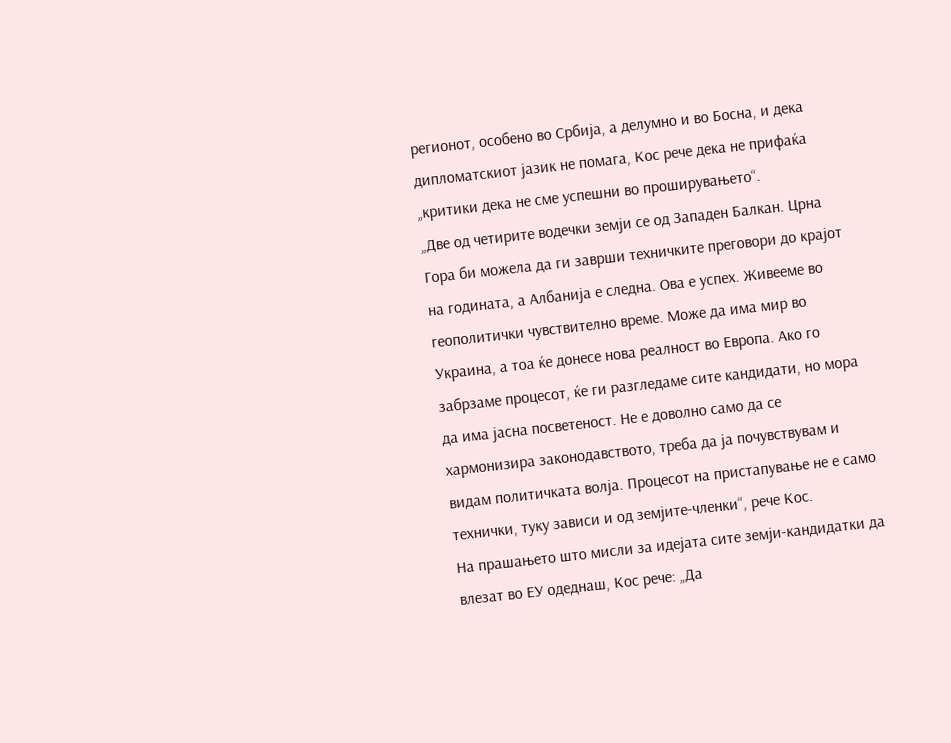регионот, особено во Србија, а делумно и во Босна, и дека дипломатскиот јазик не помага, Кос рече дека не прифаќа „критики дека не сме успешни во проширувањето“.
„Две од четирите водечки земји се од Западен Балкан. Црна Гора би можела да ги заврши техничките преговори до крајот на годината, а Албанија е следна. Ова е успех. Живееме во геополитички чувствително време. Може да има мир во Украина, а тоа ќе донесе нова реалност во Европа. Ако го забрзаме процесот, ќе ги разгледаме сите кандидати, но мора да има јасна посветеност. Не е доволно само да се хармонизира законодавството, треба да ја почувствувам и видам политичката волја. Процесот на пристапување не е само технички, туку зависи и од земјите-членки“, рече Кос.
На прашањето што мисли за идејата сите земји-кандидатки да влезат во ЕУ одеднаш, Кос рече: „Да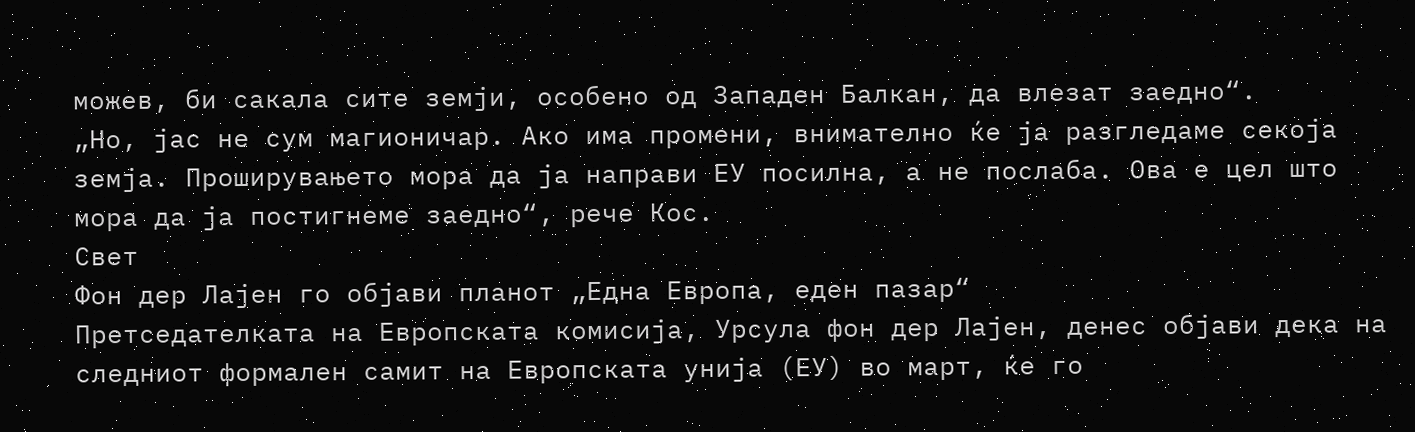можев, би сакала сите земји, особено од Западен Балкан, да влезат заедно“.
„Но, јас не сум магионичар. Ако има промени, внимателно ќе ја разгледаме секоја земја. Проширувањето мора да ја направи ЕУ посилна, а не послаба. Ова е цел што мора да ја постигнеме заедно“, рече Кос.
Свет
Фон дер Лајен го објави планот „Една Европа, еден пазар“
Претседателката на Европската комисија, Урсула фон дер Лајен, денес објави дека на следниот формален самит на Европската унија (ЕУ) во март, ќе го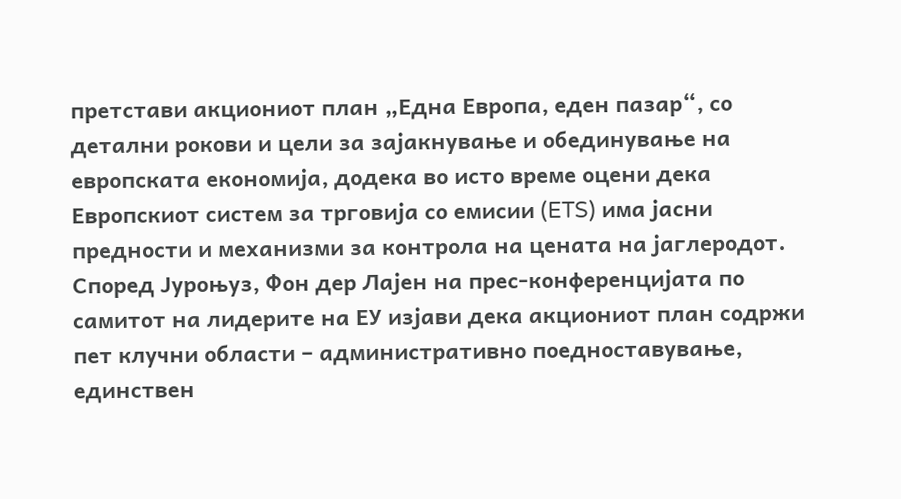претстави акциониот план „Една Европа, еден пазар“, со детални рокови и цели за зајакнување и обединување на европската економија, додека во исто време оцени дека Европскиот систем за трговија со емисии (ETS) има јасни предности и механизми за контрола на цената на јаглеродот.
Според Јуроњуз, Фон дер Лајен на прес-конференцијата по самитот на лидерите на ЕУ изјави дека акциониот план содржи пет клучни области – административно поедноставување, единствен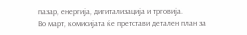пазар, енергија, дигитализација и трговија.
Во март, комисијата ќе претстави детален план за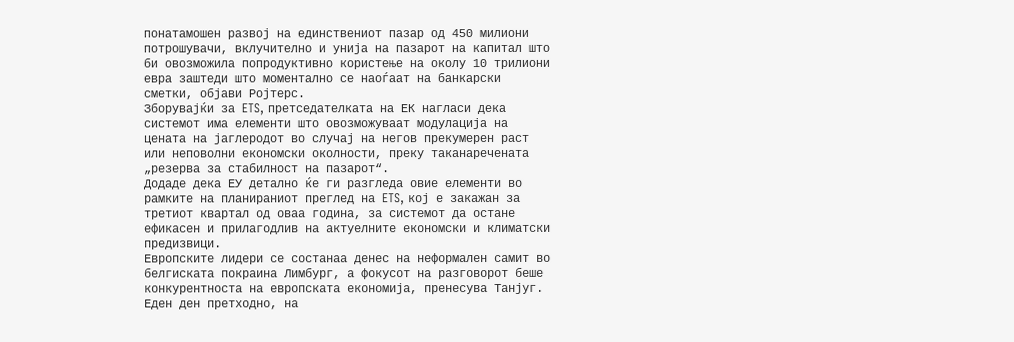понатамошен развој на единствениот пазар од 450 милиони потрошувачи, вклучително и унија на пазарот на капитал што би овозможила попродуктивно користење на околу 10 трилиони евра заштеди што моментално се наоѓаат на банкарски сметки, објави Ројтерс.
Зборувајќи за ETS, претседателката на ЕК нагласи дека системот има елементи што овозможуваат модулација на цената на јаглеродот во случај на негов прекумерен раст или неповолни економски околности, преку таканаречената „резерва за стабилност на пазарот“.
Додаде дека ЕУ детално ќе ги разгледа овие елементи во рамките на планираниот преглед на ETS, кој е закажан за третиот квартал од оваа година, за системот да остане ефикасен и прилагодлив на актуелните економски и климатски предизвици.
Европските лидери се состанаа денес на неформален самит во белгиската покраина Лимбург, а фокусот на разговорот беше конкурентноста на европската економија, пренесува Танјуг. Еден ден претходно, на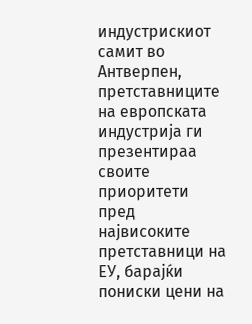индустрискиот самит во Антверпен, претставниците на европската индустрија ги презентираа своите приоритети пред највисоките претставници на ЕУ, барајќи пониски цени на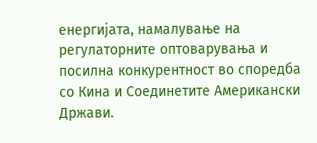енергијата, намалување на регулаторните оптоварувања и посилна конкурентност во споредба со Кина и Соединетите Американски Држави.